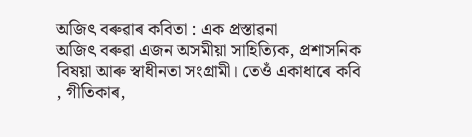অজিৎ বৰুৱাৰ কবিতা : এক প্ৰস্তাৱনা
অজিৎ বৰুৱা এজন অসমীয়া সাহিত্যিক, প্ৰশাসনিক বিষয়া আৰু স্বাধীনতা সংগ্ৰামী। তেওঁ একাধাৰে কবি , গীতিকাৰ,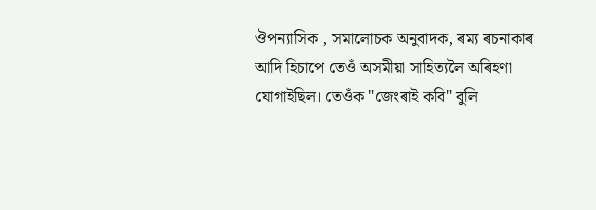ঔপন্যাসিক , সমালোচক অনুবাদক, ৰম্য ৰচনাকাৰ আদি হিচাপে তেওঁ অসমীয়া সাহিত্যলৈ অৰিহণা যোগাইছিল। তেওঁক "জেংৰাই কবি" বুলি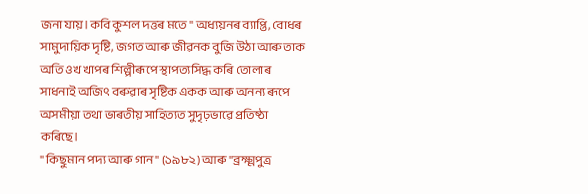জনা যায়। কবি কুশল দত্তৰ মতে " অধ্যয়নৰ ব্যাপ্তি, বোধৰ সামুদায়িক দৃষ্টি, জগত আৰু জীৱনক বুজি উঠা আৰু তাক অতি ওখ খাপৰ শিল্পীৰূপে স্থাপত্যসিদ্ধ কৰি তোলাৰ সাধনাই অজিৎ বৰুৱাৰ সৃষ্টিক একক আৰু অনন্য ৰূপে অসমীয়া তথা ভাৰতীয় সাহিত্যত সুদৃঢ়ভাৱে প্ৰতিষ্ঠা কৰিছে।
" কিছুমান পদ্য আৰু গান " (১৯৮২) আৰু "ব্ৰক্ষ্মপুত্ৰ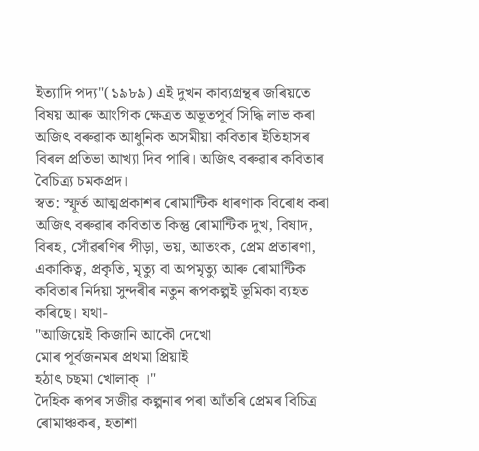ইত্যাদি পদ্য"(১৯৮৯) এই দুখন কাব্যগ্ৰন্থৰ জৰিয়তে বিষয় আৰু আংগিক ক্ষেত্ৰত অভূতপূৰ্ব সিদ্ধি লাভ কৰা অজিৎ বৰুৱাক আধুনিক অসমীয়া কবিতাৰ ইতিহাসৰ বিৰল প্ৰতিভা আখ্যা দিব পাৰি। অজিৎ বৰুৱাৰ কবিতাৰ বৈচিত্ৰ্য চমকপ্ৰদ।
স্বত: স্ফূৰ্ত আত্মপ্ৰকাশৰ ৰোমান্টিক ধাৰণাক বিৰোধ কৰা অজিৎ বৰুৱাৰ কবিতাত কিন্তু ৰোমান্টিক দুখ, বিষাদ, বিৰহ, সোঁৱৰণিৰ পীড়া, ভয়, আতংক, প্ৰেম প্ৰতাৰণা, একাকিত্ব, প্ৰকৃতি, মৃত্যু বা অপমৃত্যু আৰু ৰোমান্টিক কবিতাৰ নিৰ্দয়া সুন্দৰীৰ নতুন ৰূপকল্পই ভূমিকা ব্যহত কৰিছে। যথা-
"আজিয়েই কিজানি আকৌ দেখো
মোৰ পূৰ্বজনমৰ প্ৰথমা প্ৰিয়াই
হঠাৎ চছমা খোলাক্ ।"
দৈহিক ৰূপৰ সজীৱ কল্পনাৰ পৰা আঁতৰি প্ৰেমৰ বিচিত্ৰ ৰোমাঞ্চকৰ, হতাশা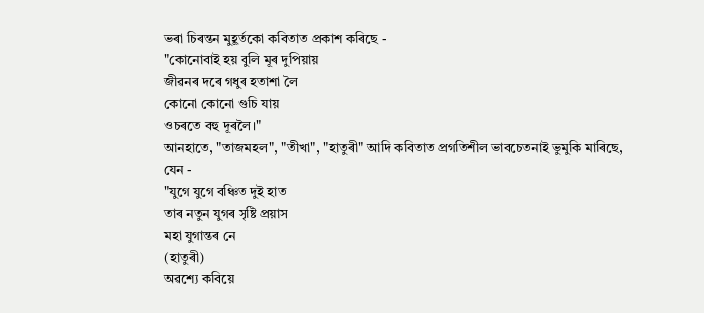ভৰা চিৰন্তন মুহূৰ্তকো কবিতাত প্ৰকাশ কৰিছে -
"কোনোবাই হয় বুলি মূৰ দুপিয়ায়
জীৱনৰ দৰে গধুৰ হতাশা লৈ
কোনো কোনো গুচি যায়
ওচৰতে বহু দূৰলৈ।"
আনহাতে, "তাজমহল", "তীখা", "হাতুৰী" আদি কবিতাত প্ৰগতিশীল ভাবচেতনাই ভুমুকি মাৰিছে, যেন -
"যুগে যুগে বঞ্চিত দুই হাত
তাৰ নতুন যুগৰ সৃষ্টি প্ৰয়াস
মহা যুগান্তৰ নে
(হাতুৰী)
অৱশ্যে কবিয়ে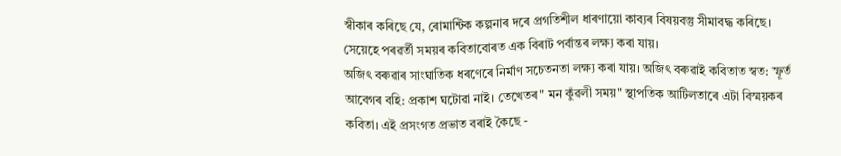স্বীকাৰ কৰিছে যে, ৰোমান্টিক কল্পনাৰ দৰে প্ৰগতিশীল ধাৰণায়ো কাব্যৰ বিষয়বস্তু সীমাবদ্ধ কৰিছে। সেয়েহে পৰৱৰ্তী সময়ৰ কবিতাবোৰত এক বিৰাট পৰ্বান্তৰ লক্ষ্য কৰা যায়।
অজিৎ বৰুৱাৰ সাংঘাতিক ধৰণেৰে নিৰ্মাণ সচেতনতা লক্ষ্য কৰা যায়। অজিৎ বৰুৱাই কবিতাত স্বত: স্ফূৰ্ত আবেগৰ বহি: প্ৰকাশ ঘটোৱা নাই। তেখেতৰ" মন কুঁৱলী সময়" স্থাপতিক আটিলতাৰে এটা বিস্ময়কৰ কবিতা। এই প্ৰসংগত প্ৰভাত বৰাই কৈছে -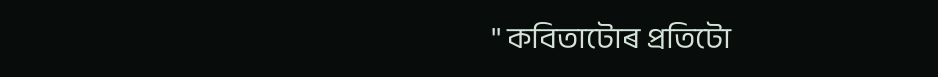" কবিতাটোৰ প্ৰতিটো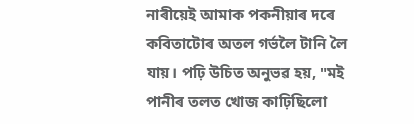নাৰীয়েই আমাক পকনীয়াৰ দৰে কবিতাটোৰ অতল গৰ্ভলৈ টানি লৈ যায়। পঢ়ি উচিত অনুভৱ হয়, "মই পানীৰ তলত খোজ কাঢ়িছিলো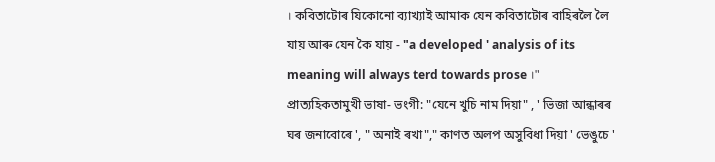। কবিতাটোৰ যিকোনো ব্যাখ্যাই আমাক যেন কবিতাটোৰ বাহিৰলৈ লৈ যায় আৰু যেন কৈ যায় - "a developed ' analysis of its meaning will always terd towards prose ।"
প্ৰাত্যহিকতামুখী ভাষা- ভংগী: "যেনে খুচি নাম দিয়া" , ' ভিজা আন্ধাৰৰ ঘৰ জনাবোৰে ', " অনাই ৰখা"," কাণত অলপ অসুবিধা দিয়া ' ভেঙুচে '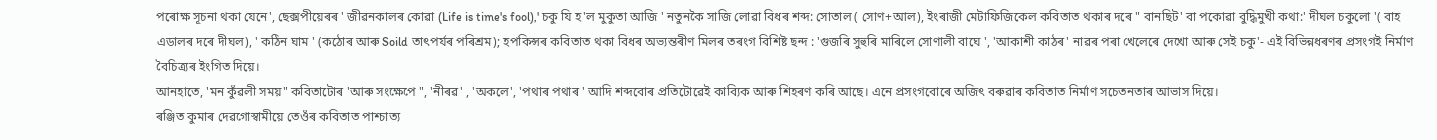পৰোক্ষ সূচনা থকা যেনে', ছেক্সপীয়েৰৰ ' জীৱনকালৰ কোৱা (Life is time's fool),' চকু যি হ'ল মুকুতা আজি ' নতুনকৈ সাজি লোৱা বিধৰ শব্দ: সোতাল ( সোণ+আল), ইংৰাজী মেটাফিজিকেল কবিতাত থকাৰ দৰে " বানছিট' বা পকোৱা বুদ্ধিমুখী কথা:' দীঘল চকুলো '( বাহ এডালৰ দৰে দীঘল), ' কঠিন ঘাম ' (কঠোৰ আৰু Soild তাৎপৰ্যৰ পৰিশ্ৰম); হপকিন্সৰ কবিতাত থকা বিধৰ অভ্যন্তৰীণ মিলৰ তৰংগ বিশিষ্ট ছন্দ : 'গুজৰি সুহুৰি মাৰিলে সোণালী বাঘে ', 'আকাশী কাঠৰ' নাৱৰ পৰা খেলেৰে দেখো আৰু সেই চকু'- এই বিভিন্নধৰণৰ প্ৰসংগই নিৰ্মাণ বৈচিত্ৰ্যৰ ইংগিত দিয়ে।
আনহাতে, 'মন কুঁৱলী সময়" কবিতাটোৰ 'আৰু সংক্ষেপে ", 'নীৰৱ' , 'অকলে', 'পথাৰ পথাৰ ' আদি শব্দবোৰ প্ৰতিটোৱেই কাব্যিক আৰু শিহৰণ কৰি আছে। এনে প্ৰসংগবোৰে অজিৎ বৰুৱাৰ কবিতাত নিৰ্মাণ সচেতনতাৰ আভাস দিয়ে।
ৰঞ্জিত কুমাৰ দেৱগোস্বামীয়ে তেওঁৰ কবিতাত পাশ্চাত্য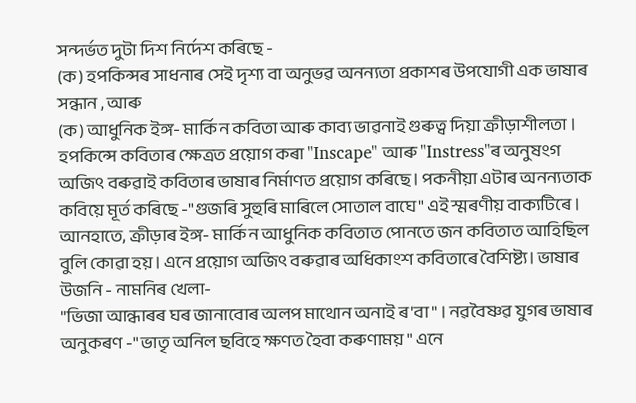সন্দৰ্ভত দুটা দিশ নিৰ্দেশ কৰিছে -
(ক) হপকিন্সৰ সাধনাৰ সেই দৃশ্য বা অনুভৱ অনন্যতা প্ৰকাশৰ উপযোগী এক ভাষাৰ সন্ধান , আৰু
(ক) আধুনিক ইঙ্গ- মাৰ্কিন কবিতা আৰু কাব্য ভাৱনাই গুৰুত্ব দিয়া ক্ৰীড়াশীলতা ।
হপকিন্সে কবিতাৰ ক্ষেত্ৰত প্ৰয়োগ কৰা "Inscape" আৰু "Instress"ৰ অনুষংগ অজিৎ বৰুৱাই কবিতাৰ ভাষাৰ নিৰ্মাণত প্ৰয়োগ কৰিছে। পকনীয়া এটাৰ অনন্যতাক কবিয়ে মূৰ্ত কৰিছে -"গুজৰি সুহুৰি মাৰিলে সোতাল বাঘে" এই স্মৰণীয় বাক্যটিৰে ।
আনহাতে, ক্ৰীড়াৰ ইঙ্গ- মাৰ্কিন আধুনিক কবিতাত পোনতে জন কবিতাত আহিছিল বুলি কোৱা হয়। এনে প্ৰয়োগ অজিৎ বৰুৱাৰ অধিকাংশ কবিতাৰে বৈশিষ্ট্য। ভাষাৰ উজনি - নামনিৰ খেলা-
"ভিজা আন্ধাৰৰ ঘৰ জানাবোৰ অলপ মাথোন অনাই ৰ'বা " । নৱবৈষ্ণৱ যুগৰ ভাষাৰ অনুকৰণ -" ভাতৃ অনিল ছবিহে ক্ষণত হৈবা কৰুণাময় " এনে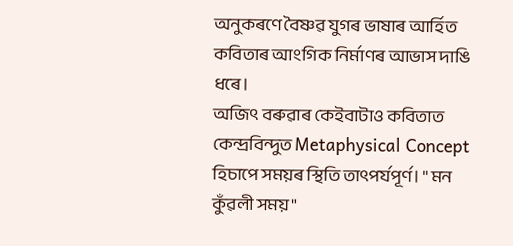অনুকৰণে বৈষ্ণৱ যুগৰ ভাষাৰ আৰ্হিত কবিতাৰ আংগিক নিৰ্মাণৰ আভাস দাঙি ধৰে।
অজিৎ বৰুৱাৰ কেইবাটাও কবিতাত কেন্দ্ৰবিন্দুত Metaphysical Concept হিচাপে সময়ৰ স্থিতি তাৎপৰ্যপূৰ্ণ। " মন কুঁৱলী সময়"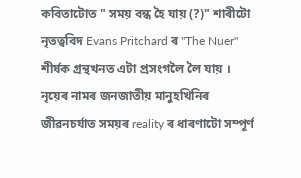কবিতাটোত " সময় বন্ধ হৈ যায় (?)" শাৰীটো নৃতত্ববিদ Evans Pritchard ৰ "The Nuer" শীৰ্ষক গ্ৰন্থখনত এটা প্ৰসংগলৈ লৈ যায় । নৃয়েৰ নামৰ জনজাতীয় মানুহখিনিৰ জীৱনচৰ্যাত সময়ৰ reality ৰ ধাৰণাটো সম্পূৰ্ণ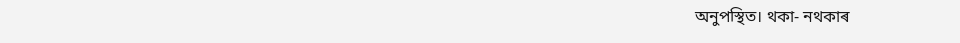অনুপস্থিত। থকা- নথকাৰ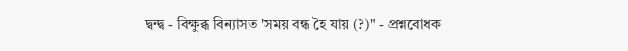দ্বন্দ্ব - বিক্ষুব্ধ বিন্যাসত 'সময় বন্ধ হৈ যায় (?)" - প্ৰশ্নবোধক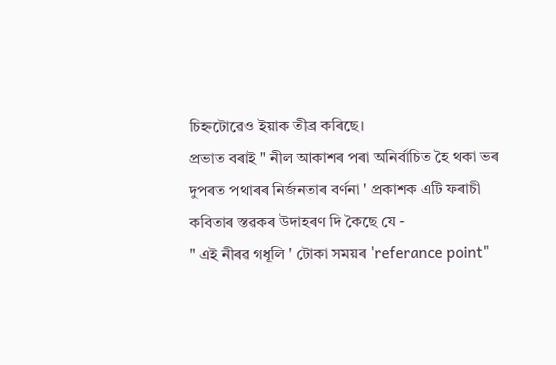চিহ্নটোৱেও ইয়াক তীব্ৰ কৰিছে।
প্ৰভাত বৰাই " নীল আকাশৰ পৰা অনিৰ্বাচিত হৈ থকা ভৰ দুপৰত পথাৰৰ নিৰ্জনতাৰ বৰ্ণনা ' প্ৰকাশক এটি ফৰাচী কবিতাৰ স্তৱকৰ উদাহৰণ দি কৈছে যে -
" এই নীৰৱ গধূলি ' টোকা সময়ৰ 'referance point"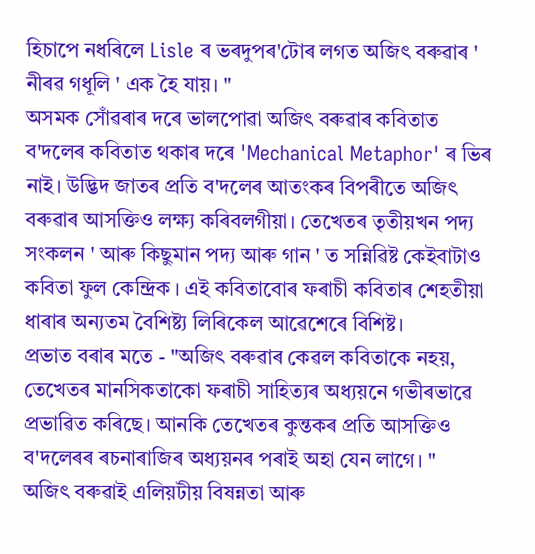হিচাপে নধৰিলে Lisle ৰ ভৰদুপৰ'টোৰ লগত অজিৎ বৰুৱাৰ ' নীৰৱ গধূলি ' এক হৈ যায়। "
অসমক সোঁৱৰাৰ দৰে ভালপোৱা অজিৎ বৰুৱাৰ কবিতাত ব'দলেৰ কবিতাত থকাৰ দৰে 'Mechanical Metaphor' ৰ ভিৰ নাই। উদ্ভিদ জাতৰ প্ৰতি ব'দলেৰ আতংকৰ বিপৰীতে অজিৎ বৰুৱাৰ আসক্তিও লক্ষ্য কৰিবলগীয়া। তেখেতৰ তৃতীয়খন পদ্য সংকলন ' আৰু কিছুমান পদ্য আৰু গান ' ত সন্নিৱিষ্ট কেইবাটাও কবিতা ফুল কেন্দ্ৰিক । এই কবিতাবোৰ ফৰাচী কবিতাৰ শেহতীয়া ধাৰাৰ অন্যতম বৈশিষ্ট্য লিৰিকেল আৱেশেৰে বিশিষ্ট।
প্ৰভাত বৰাৰ মতে - "অজিৎ বৰুৱাৰ কেৱল কবিতাকে নহয়, তেখেতৰ মানসিকতাকো ফৰাচী সাহিত্যৰ অধ্যয়নে গভীৰভাৱে প্ৰভাৱিত কৰিছে। আনকি তেখেতৰ কুন্তকৰ প্ৰতি আসক্তিও ব'দলেৰৰ ৰচনাৰাজিৰ অধ্যয়নৰ পৰাই অহা যেন লাগে। "
অজিৎ বৰুৱাই এলিয়টীয় বিষন্নতা আৰু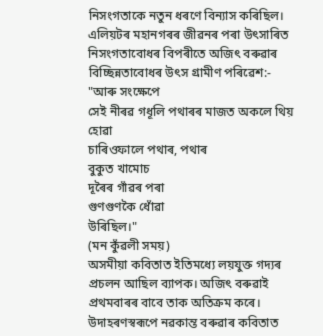নিসংগতাকে নতুন ধৰণে বিন্যাস কৰিছিল। এলিয়টৰ মহানগৰৰ জীৱনৰ পৰা উৎসাৰিত নিসংগতাবোধৰ বিপৰীতে অজিৎ বৰুৱাৰ বিচ্ছিন্নতাবোধৰ উৎস গ্ৰামীণ পৰিৱেশ:-
"আৰু সংক্ষেপে
সেই নীৰৱ গধূলি পথাৰৰ মাজত অকলে থিয় হোৱা
চাৰিওফালে পথাৰ, পথাৰ
বুকুত খামোচ
দূৰৈৰ গাঁৱৰ পৰা
গুণগুণকৈ ধোঁৱা
উৰিছিল।"
(মন কুঁৱলী সময়)
অসমীয়া কবিতাত ইতিমধ্যে লয়যুক্ত গদ্যৰ প্ৰচলন আছিল ব্যাপক। অজিৎ বৰুৱাই প্ৰথমবাৰৰ বাবে তাক অতিক্ৰম কৰে। উদাহৰণস্বৰূপে নৱকান্ত বৰুৱাৰ কবিতাত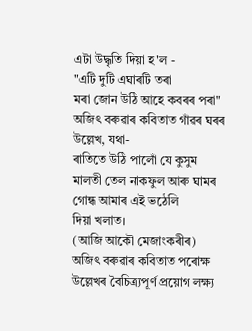এটা উদ্ধৃতি দিয়া হ'ল -
"এটি দুটি এঘাৰটি তৰা
মৰা জোন উঠি আহে কবৰৰ পৰা"
অজিৎ বৰুৱাৰ কবিতাত গাঁৱৰ ঘৰৰ উল্লেখ, যথা-
ৰাতিতে উঠি পালোঁ যে কুসুম
মালতী তেল নাকফুল আৰু ঘামৰ
গোন্ধ আমাৰ এই ভঠেলি
দিয়া খলাত।
(আজি আকৌ মেজাংকৰীৰ)
অজিৎ বৰুৱাৰ কবিতাত পৰোক্ষ উল্লেখৰ বৈচিত্ৰ্যপূৰ্ণ প্ৰয়োগ লক্ষ্য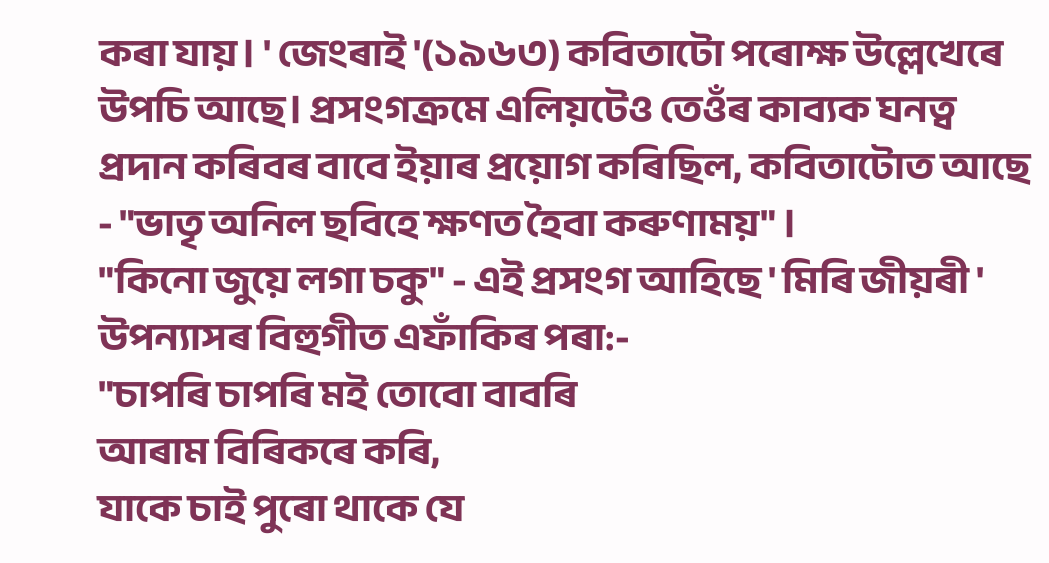কৰা যায়। ' জেংৰাই '(১৯৬৩) কবিতাটো পৰোক্ষ উল্লেখেৰে উপচি আছে। প্ৰসংগক্ৰমে এলিয়টেও তেওঁৰ কাব্যক ঘনত্ব প্ৰদান কৰিবৰ বাবে ইয়াৰ প্ৰয়োগ কৰিছিল, কবিতাটোত আছে - "ভাতৃ অনিল ছবিহে ক্ষণত হৈবা কৰুণাময়" ।
"কিনো জুয়ে লগা চকু" - এই প্ৰসংগ আহিছে ' মিৰি জীয়ৰী ' উপন্যাসৰ বিহুগীত এফাঁকিৰ পৰা:-
"চাপৰি চাপৰি মই তোবো বাবৰি
আৰাম বিৰিকৰে কৰি,
যাকে চাই পুৰো থাকে যে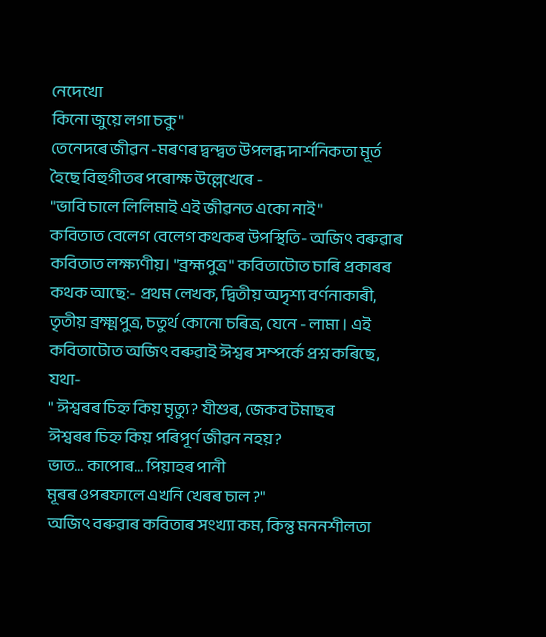নেদেখো
কিনো জুয়ে লগা চকু"
তেনেদৰে জীৱন -মৰণৰ দ্বন্দ্বত উপলব্ধ দাৰ্শনিকতা মূৰ্ত হৈছে বিহুগীতৰ পৰোক্ষ উল্লেখেৰে -
"ভাবি চালে লিলিমাই এই জীৱনত একো নাই"
কবিতাত বেলেগ বেলেগ কথকৰ উপস্থিতি- অজিৎ বৰুৱাৰ কবিতাত লক্ষ্যণীয়। "ব্ৰহ্মপুত্ৰ" কবিতাটোত চাৰি প্ৰকাৰৰ কথক আছে:- প্ৰথম লেখক, দ্বিতীয় অদৃশ্য বৰ্ণনাকাৰী, তৃতীয় ব্ৰক্ষ্মপুত্ৰ, চতুৰ্থ কোনো চৰিত্ৰ, যেনে - লামা । এই কবিতাটোত অজিৎ বৰুৱাই ঈশ্বৰ সম্পৰ্কে প্ৰশ্ন কৰিছে, যথা-
" ঈশ্বৰৰ চিহ্ন কিয় মৃত্যু? যীশুৰ, জেকব টমাছৰ
ঈশ্বৰৰ চিহ্ন কিয় পৰিপূৰ্ণ জীৱন নহয়?
ভাত... কাপোৰ... পিয়াহৰ পানী
মূৰৰ ওপৰফালে এখনি খেৰৰ চাল ?"
অজিৎ বৰুৱাৰ কবিতাৰ সংখ্যা কম, কিন্তু মননশীলতা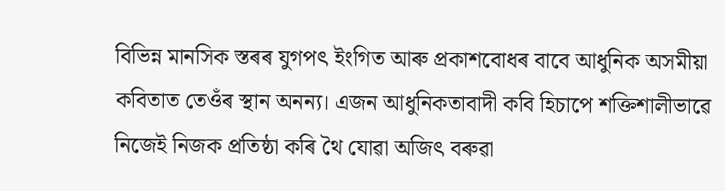বিভিন্ন মানসিক স্তৰৰ যুগপৎ ইংগিত আৰু প্ৰকাশবোধৰ বাবে আধুনিক অসমীয়া কবিতাত তেওঁৰ স্থান অনন্য। এজন আধুনিকতাবাদী কবি হিচাপে শক্তিশালীভাৱে নিজেই নিজক প্ৰতিষ্ঠা কৰি থৈ যোৱা অজিৎ বৰুৱা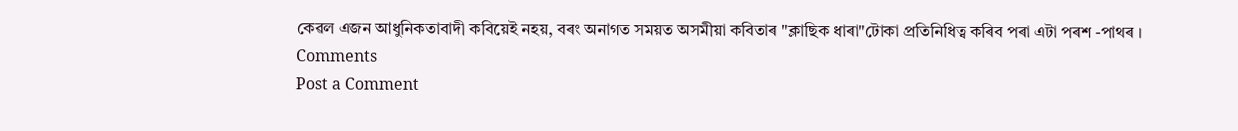কেৱল এজন আধুনিকতাবাদী কবিয়েই নহয়, বৰং অনাগত সময়ত অসমীয়া কবিতাৰ "ক্লাছিক ধাৰা"টোকা প্ৰতিনিধিত্ব কৰিব পৰা এটা পৰশ -পাথৰ ।
Comments
Post a Comment